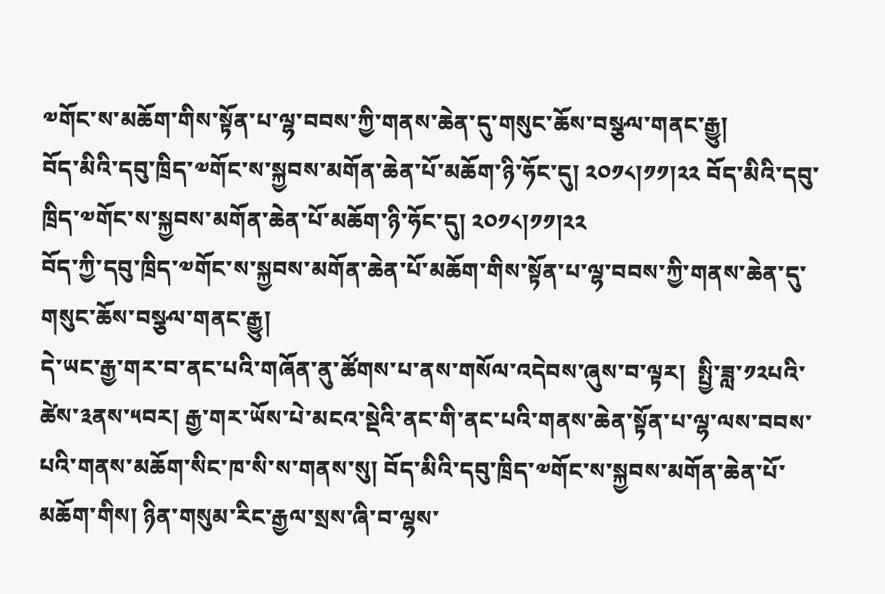༧གོང་ས་མཆོག་གིས་སྟོན་པ་ལྷ་བབས་ཀྱི་གནས་ཆེན་དུ་གསུང་ཆོས་བསྩལ་གནང་རྒྱུ།
བོད་མིའི་དབུ་ཁྲིད་༧གོང་ས་སྐྱབས་མགོན་ཆེན་པོ་མཆོག་ཉི་ཧོང་དུ། ༢༠༡༨།༡༡།༢༢ བོད་མིའི་དབུ་ཁྲིད་༧གོང་ས་སྐྱབས་མགོན་ཆེན་པོ་མཆོག་ཉི་ཧོང་དུ། ༢༠༡༨།༡༡།༢༢
བོད་ཀྱི་དབུ་ཁྲིད་༧གོང་ས་སྐྱབས་མགོན་ཆེན་པོ་མཆོག་གིས་སྟོན་པ་ལྷ་བབས་ཀྱི་གནས་ཆེན་དུ་གསུང་ཆོས་བསྩལ་གནང་རྒྱུ།
དེ་ཡང་རྒྱ་གར་བ་ནང་པའི་གཞོན་ནུ་ཚོགས་པ་ནས་གསོལ་འདེབས་ཞུས་བ་ལྟར།  སྤྱི་ཟླ་༡༢པའི་ཚེས་༣ནས་༥བར། རྒྱ་གར་ཡོས་པེ་མངའ་སྡེའི་ནང་གི་ནང་པའི་གནས་ཆེན་སྟོན་པ་ལྷ་ལས་བབས་པའི་གནས་མཆོག་སིང་ཁ་སི་ས་གནས་སུ། བོད་མིའི་དབུ་ཁྲིད་༧གོང་ས་སྐྱབས་མགོན་ཆེན་པོ་མཆོག་གིས། ཉིན་གསུམ་རིང་རྒྱལ་སྲས་ཞི་བ་ལྷས་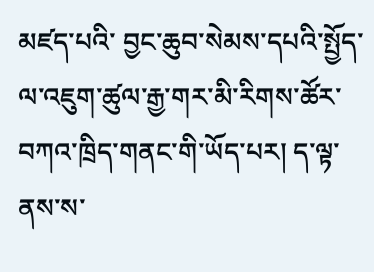མཛད་པའི་ བྱང་ཆུབ་སེམས་དཔའི་སྤྱོད་ལ་འཇུག་ཚུལ་རྒྱ་གར་མི་རིགས་ཚོར་བཀའ་ཁྲིད་གནང་གི་ཡོད་པར། ད་ལྟ་ནས་ས་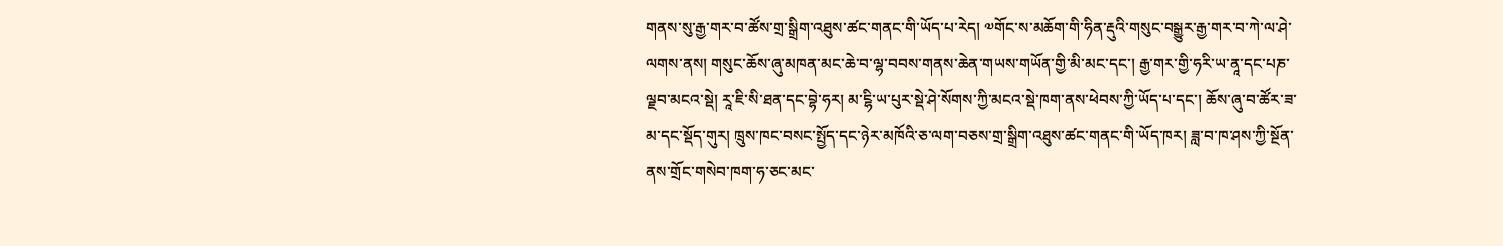གནས་སུ་རྒྱ་གར་བ་ཚོས་གྲ་སྒྲིག་འཐུས་ཚང་གནང་གི་ཡོད་པ་རེད། ༧གོང་ས་མཆོག་གི་ཧིན་རྡུའི་གསུང་བསྒྱུར་རྒྱ་གར་བ་ཀེ་ལ་ཤེ་ལགས་ནས། གསུང་ཆོས་ཞུ་མཁན་མང་ཆེ་བ་ལྷ་བབས་གནས་ཆེན་གཡས་གཡོན་གྱི་མི་མང་དང་། རྒྱ་གར་གྱི་ཧརི་ཡ་ནཱ་དང་པཎ་ལྗབ་མངའ་སྡེ། རཱ་ཇི་སི་ཐན་དང་བྷེ་ཧར། མ་ངྷི་ཡ་པུར་སྡེ་ཤེ་སོགས་ཀྱི་མངའ་སྡེ་ཁག་ནས་ཕེབས་ཀྱི་ཡོད་པ་དང་། ཆོས་ཞུ་བ་ཚོར་ཟ་མ་དང་སྡོད་གུར། ཁྲུས་ཁང་བསང་སྤྱོད་དང་ཉེར་མཁོའི་ཅ་ལག་བཅས་གྲ་སྒྲིག་འཐུས་ཚང་གནང་གི་ཡོད་ཁར། ཟླ་བ་ཁ་ཤས་ཀྱི་སྔོན་ནས་གྲོང་གསེབ་ཁག་ཧ་ཅང་མང་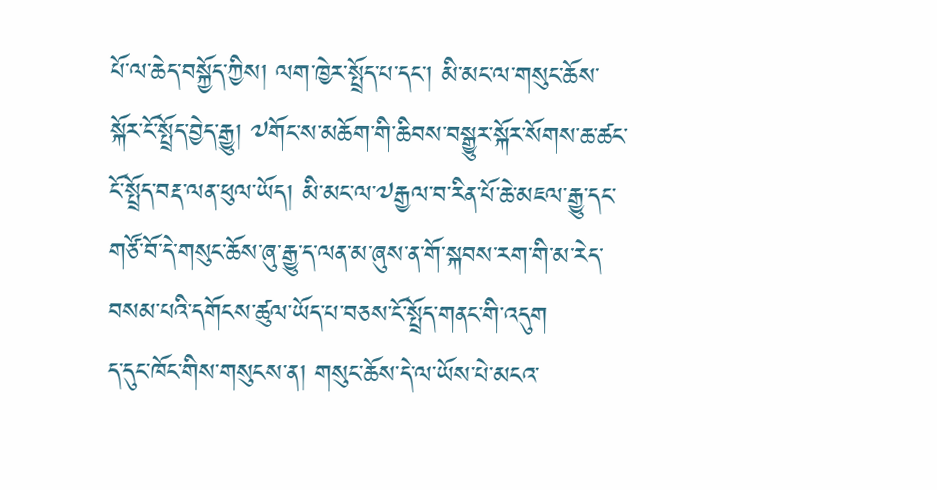པོ་ལ་ཆེད་བསྐྱོད་ཀྱིས། ལག་ཁྱེར་སྤྲོད་པ་དང་། མི་མང་ལ་གསུང་ཆོས་སྐོར་ངོ་སྤྲོད་བྱེད་རྒྱུ། ༧གོང་ས་མཆོག་གི་ཆིབས་བསྒྱུར་སྐོར་སོགས་ཆ་ཚང་ངོ་སྤྲོད་བརྡ་ལན་ཕུལ་ཡོད། མི་མང་ལ་༧རྒྱལ་བ་རིན་པོ་ཆེ་མཇལ་རྒྱུ་དང་གཙོ་བོ་དེ་གསུང་ཆོས་ཞུ་རྒྱུ་ད་ལན་མ་ཞུས་ན་གོ་སྐབས་རག་གི་མ་རེད་བསམ་པའི་དགོངས་ཚུལ་ཡོད་པ་བཅས་ངོ་སྤྲོད་གནང་གི་འདུག
ད་དུང་ཁོང་གིས་གསུངས་ན། གསུང་ཆོས་དེ་ལ་ཡོས་པེ་མངའ་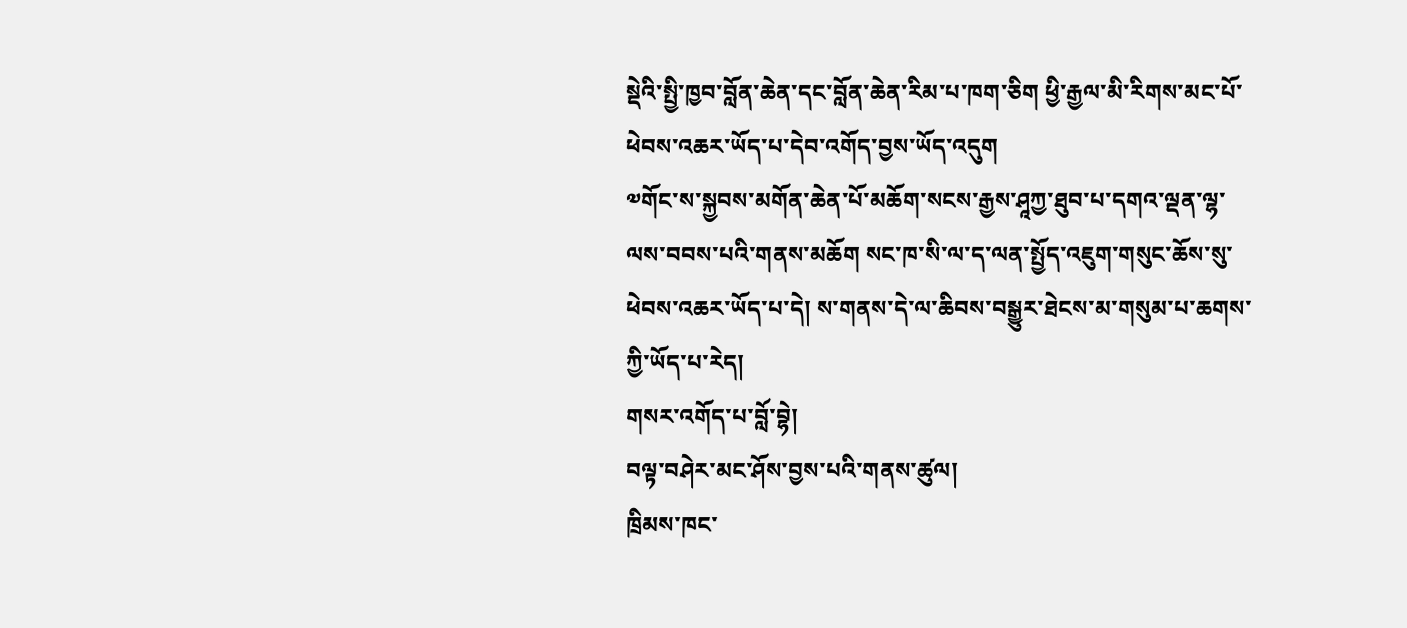སྡེའི་སྤྱི་ཁྱབ་བློན་ཆེན་དང་བློན་ཆེན་རིམ་པ་ཁག་ཅིག ཕྱི་རྒྱལ་མི་རིགས་མང་པོ་ཕེབས་འཆར་ཡོད་པ་དེབ་འགོད་བྱས་ཡོད་འདུག
༧གོང་ས་སྐྱབས་མགོན་ཆེན་པོ་མཆོག་སངས་རྒྱས་ཤཱཀྱ་ཐུབ་པ་དགའ་ལྡན་ལྷ་ལས་བབས་པའི་གནས་མཆོག སང་ཁ་སི་ལ་ད་ལན་སྤྱོད་འཇུག་གསུང་ཆོས་སུ་ཕེབས་འཆར་ཡོད་པ་དེ། ས་གནས་དེ་ལ་ཆིབས་བསྒྱུར་ཐེངས་མ་གསུམ་པ་ཆགས་ཀྱི་ཡོད་པ་རེད།
གསར་འགོད་པ་བློ་བྷེ།
བལྟ་བཤེར་མང་ཤོས་བྱས་པའི་གནས་ཚུལ།
ཁྲིམས་ཁང་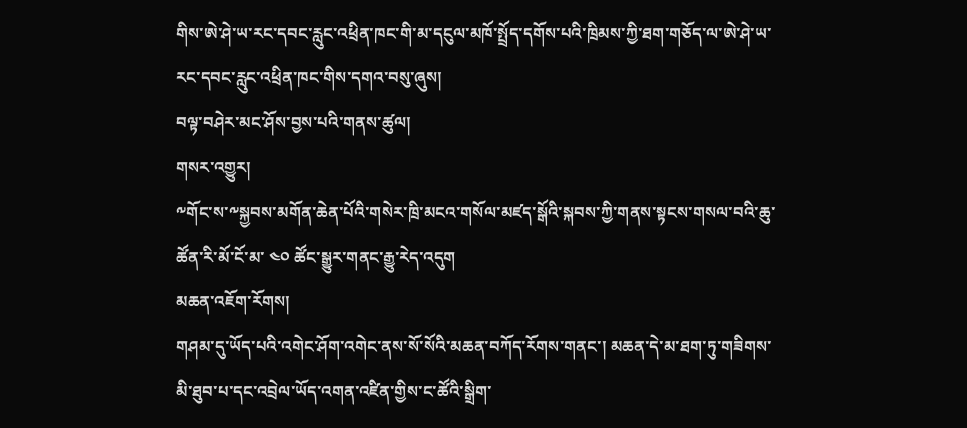གིས་ཨེ་ཤེ་ཡ་རང་དབང་རླུང་འཕྲིན་ཁང་གི་མ་དངུལ་མཁོ་སྤྲོད་དགོས་པའི་ཁྲིམས་ཀྱི་ཐག་གཅོད་ལ་ཨེ་ཤེ་ཡ་རང་དབང་རླུང་འཕྲིན་ཁང་གིས་དགའ་བསུ་ཞུས།
བལྟ་བཤེར་མང་ཤོས་བྱས་པའི་གནས་ཚུལ།
གསར་འགྱུར།
༸གོང་ས་༸སྐྱབས་མགོན་ཆེན་པོའི་གསེར་ཁྲི་མངའ་གསོལ་མཛད་སྒོའི་སྐབས་ཀྱི་གནས་སྟངས་གསལ་བའི་ཆུ་ཚོན་རི་མོ་ངོ་མ་ ༤༠ ཚོང་སྒྱུར་གནང་རྒྱུ་རེད་འདུག
མཆན་འཇོག་རོགས།
གཤམ་དུ་ཡོད་པའི་འགེང་ཤོག་འགེང་ནས་སོ་སོའི་མཆན་བཀོད་རོགས་གནང་། མཆན་དེ་མ་ཐག་ཏུ་གཟིགས་མི་ཐུབ་པ་དང་འབྲེལ་ཡོད་འགན་འཛིན་གྱིས་ང་ཚོའི་སྒྲིག་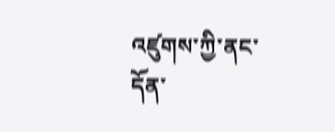འཛུགས་ཀྱི་ནང་དོན་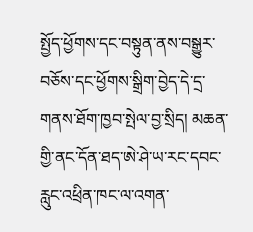སྤྱོད་ཕྱོགས་དང་བསྟུན་ནས་བསྒྱུར་བཅོས་དང་ཕྱོགས་སྒྲིག་བྱེད་དེ་དྲ་གནས་ཐོག་ཁྱབ་སྤེལ་བྱ་སྲིད། མཆན་གྱི་ནང་དོན་ཐད་ཨེ་ཤེ་ཡ་རང་དབང་རླུང་འཕྲིན་ཁང་ལ་འགན་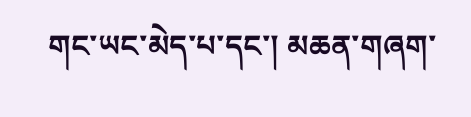གང་ཡང་མེད་པ་དང་། མཆན་གཞག་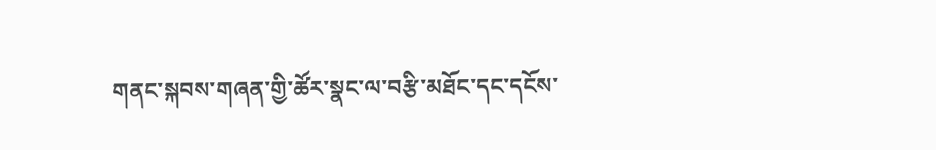གནང་སྐབས་གཞན་གྱི་ཚོར་སྣང་ལ་བརྩི་མཐོང་དང་དངོས་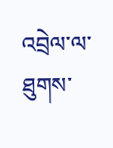འབྲེལ་ལ་ཐུགས་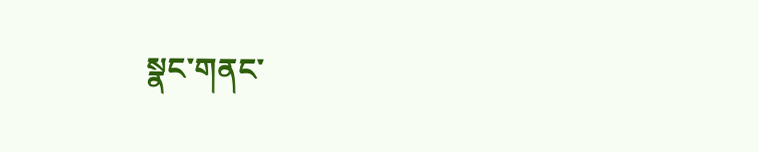སྣང་གནང་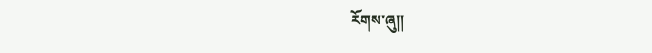རོགས་ཞུ༎